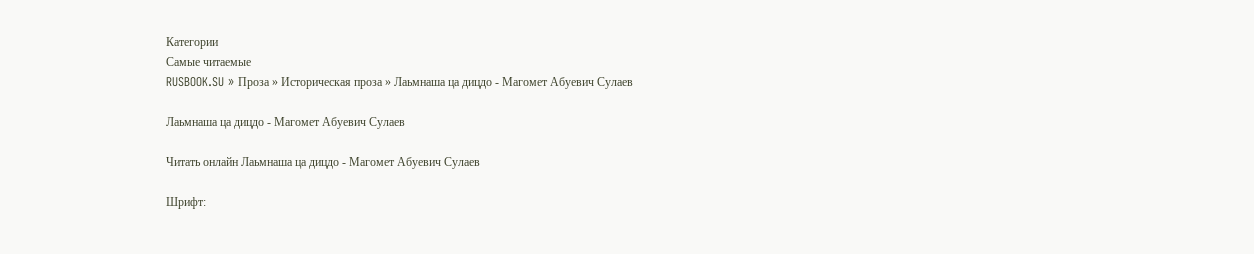Категории
Самые читаемые
RUSBOOK.SU » Проза » Историческая проза » Лаьмнаша ца дицдо - Магомет Абуевич Сулаев

Лаьмнаша ца дицдо - Магомет Абуевич Сулаев

Читать онлайн Лаьмнаша ца дицдо - Магомет Абуевич Сулаев

Шрифт: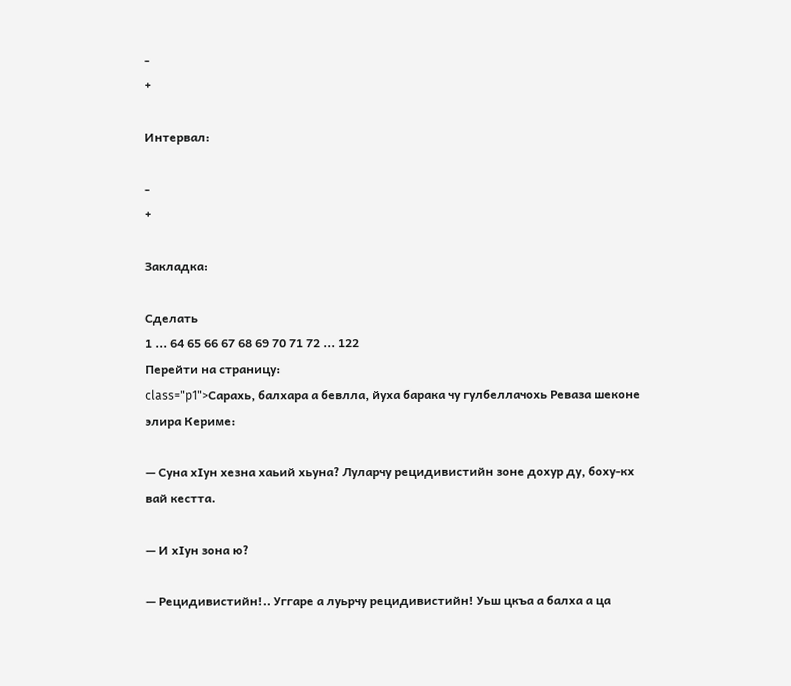-
+

Интервал:

-
+

Закладка:

Сделать
1 ... 64 65 66 67 68 69 70 71 72 ... 122
Перейти на страницу:
class="p1">Сарахь, балхара а бевлла, йуха барака чу гулбеллачохь Реваза шеконе элира Кериме:

— Суна хIун хезна хаьий хьуна? Луларчу рецидивистийн зоне дохур ду, боху-кх вай кестта.

— И хIун зона ю?

— Рецидивистийн!.. Уггаре а луьрчу рецидивистийн! Уьш цкъа а балха а ца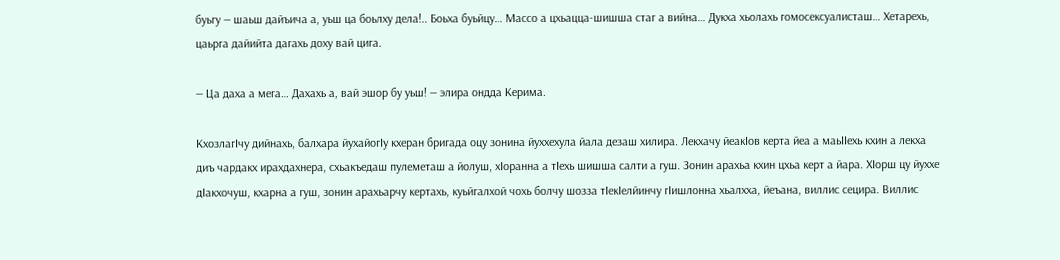буьгу — шаьш дайъича а, уьш ца боьлху дела!.. Боьха буьйцу… Массо а цхьацца-шишша стаг а вийна… Дукха хьолахь гомосексуалисташ… Хетарехь, цаьрга дайийта дагахь доху вай цига.

— Ца даха а мега… Дахахь а, вай эшор бу уьш! — элира ондда Керима.

КхозлагIчу дийнахь, балхара йухайогIу кхеран бригада оцу зонина йуххехула йала дезаш хилира. Лекхачу йеакIов керта йеа а маьIIехь кхин а лекха диъ чардакх ирахдахнера, схьакъедаш пулеметаш а йолуш, хIоранна а тIехь шишша салти а гуш. Зонин арахьа кхин цхьа керт а йара. ХIорш цу йуххе дIакхочуш, кхарна а гуш, зонин арахьарчу кертахь, куьйгалхой чохь болчу шозза тIекIелйинчу гIишлонна хьалхха, йеъана, виллис сецира. Виллис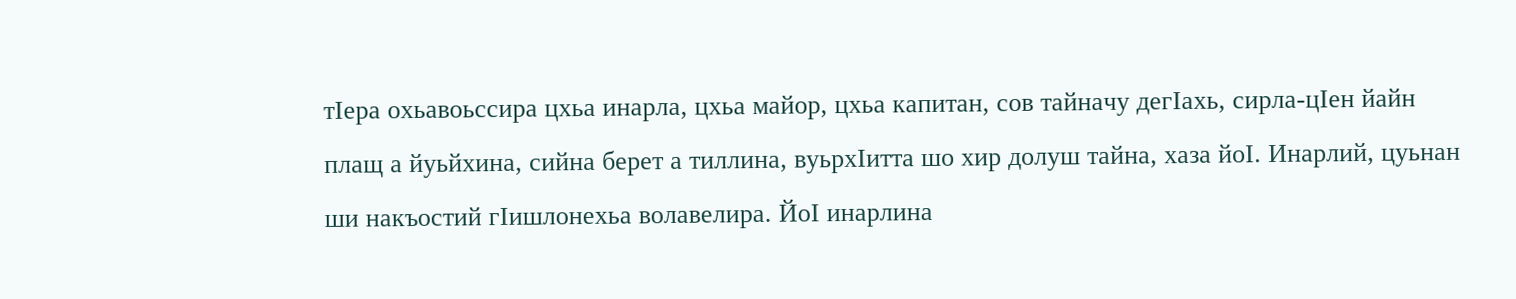тIера охьавоьссира цхьа инарла, цхьа майор, цхьа капитан, сов тайначу дегIахь, сирла-цIен йайн плащ а йуьйхина, сийна берет а тиллина, вуьрхIитта шо хир долуш тайна, хаза йоI. Инарлий, цуьнан ши накъостий гIишлонехьа волавелира. ЙоI инарлина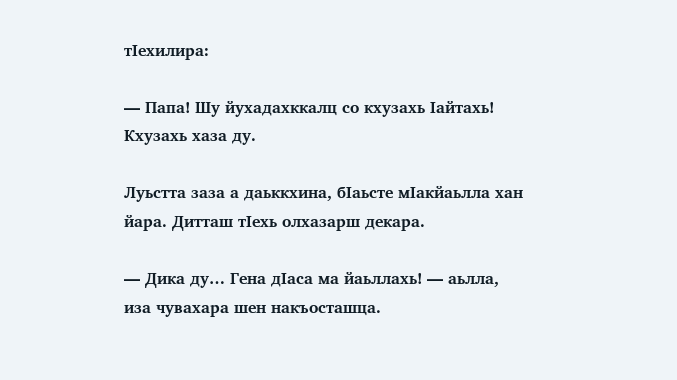тIехилира:

— Папа! Шу йухадахккалц со кхузахь Iайтахь! Кхузахь хаза ду.

Луьстта заза а даьккхина, бIаьсте мIакйаьлла хан йара. Дитташ тIехь олхазарш декара.

— Дика ду… Гена дIаса ма йаьллахь! — аьлла, иза чувахара шен накъосташца.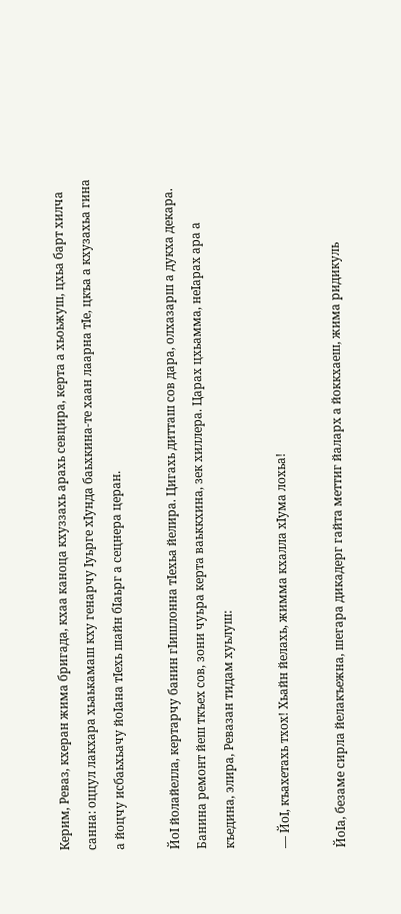Керим, Реваз, кхеран жима бригада, кхаа каноца кхуззахь арахь севцира, керта а хьоьжуш, цхьа барт хилча санна: оццул лакхара хьаькамаш кху генарчу Iуьрге хIунда баьхкина-те хаан лаарна тIе, цкъа а кхузахьа гина а йоцчу исбаьхьачу йоIана тIехь шайн бIаьрг а сецнера церан.

ЙоI йолайелла, кертарчу банин гIишлонна тIехьа йелира. Цигахь дитташ сов дара, олхазарш а дукха декара. Банина ремонт йеш ткъех сов, зони чуьра керта ваьккхина, зек хиллера. Царах цхьамма, неIарах ара а къедина, элира, Ревазан тидам хуьлуш:

— ЙоI, къахетахь тхох! Хьайн йелахь, жимма кхалла хIума лохьа!

ЙоIа, безаме сирла йелакъежна, шегара дикадерг гайта меттиг йаларх а йоккхаеш, жима ридикуль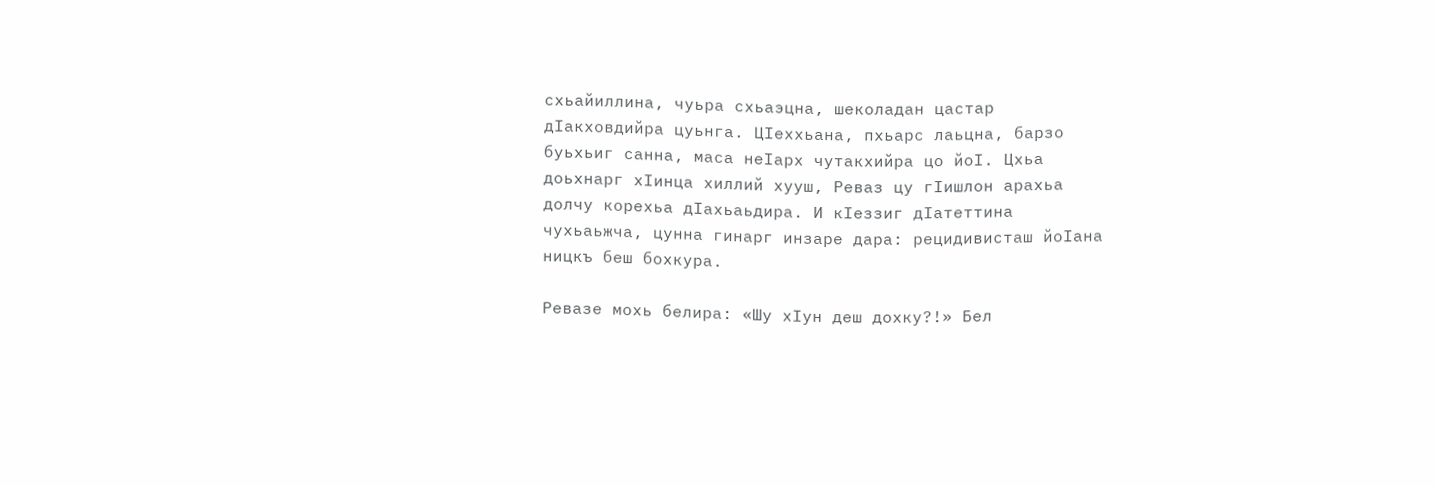схьайиллина, чуьра схьаэцна, шеколадан цастар дIакховдийра цуьнга. ЦIеххьана, пхьарс лаьцна, барзо буьхьиг санна, маса неIарх чутакхийра цо йоI. Цхьа доьхнарг хIинца хиллий хууш, Реваз цу гIишлон арахьа долчу корехьа дIахьаьдира. И кIеззиг дIатеттина чухьаьжча, цунна гинарг инзаре дара: рецидивисташ йоIана ницкъ беш бохкура.

Ревазе мохь белира: «Шу хIун деш дохку?!» Бел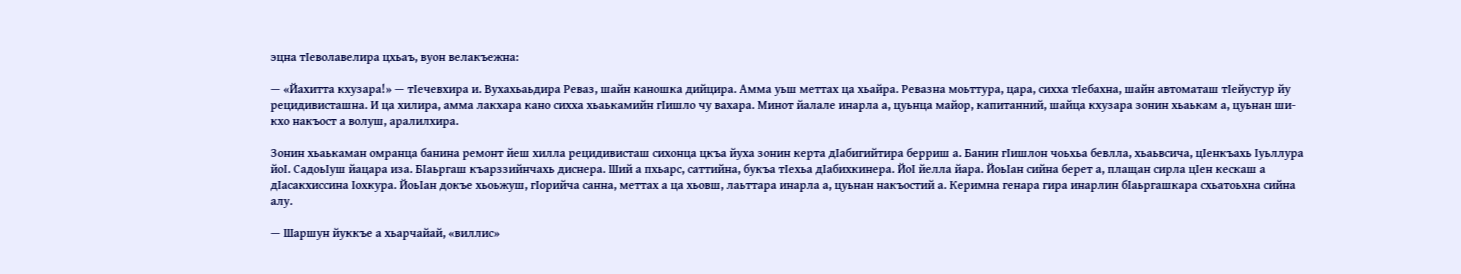эцна тIеволавелира цхьаъ, вуон велакъежна:

— «Йахитта кхузара!» — тIечевхира и. Вухахьаьдира Реваз, шайн каношка дийцира. Амма уьш меттах ца хьайра. Ревазна моьттура, цара, сихха тIебахна, шайн автоматаш тIейустур йу рецидивисташна. И ца хилира, амма лакхара кано сихха хьаькамийн гIишло чу вахара. Минот йалале инарла а, цуьнца майор, капитанний, шайца кхузара зонин хьаькам а, цуьнан ши-кхо накъост а волуш, аралилхира.

Зонин хьаькаман омранца банина ремонт йеш хилла рецидивисташ сихонца цкъа йуха зонин керта дIабигийтира берриш а. Банин гIишлон чоьхьа бевлла, хьаьвсича, цIенкъахь Iуьллура йоI. СадоьIуш йацара иза. БIаьргаш къарззийнчахь диснера. Ший а пхьарс, саттийна, букъа тIехьа дIабихкинера. ЙоI йелла йара. ЙоьIан сийна берет а, плащан сирла цIен кескаш а дIасакхиссина Iохкура. ЙоьIан докъе хьоьжуш, гIорийча санна, меттах а ца хьовш, лаьттара инарла а, цуьнан накъостий а. Керимна генара гира инарлин бIаьргашкара схьатоьхна сийна алу.

— Шаршун йуккъе а хьарчайай, «виллис»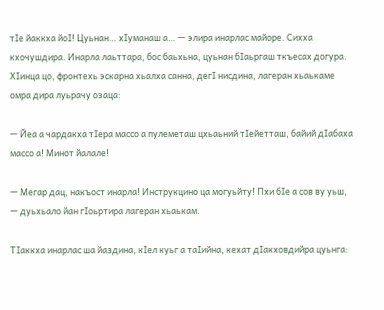тIе йаккха йоI! Цуьнан… хIуманаш а… — элира инарлас майоре. Сихха кхочушдира. Инарла лаьттара, бос баьхьна, цуьнан бIаьргаш ткъесах догура. ХIинца цо, фронтехь эскарна хьалха санна, дегI нисдина, лагеран хьаькаме омра дира луьрачу озаца:

— Йеа а чардакха тIера массо а пулеметаш цхьаьний тIейетташ, байий дIабаха массо а! Минот йалале!

— Мегар дац, накъост инарла! Инструкцино ца могуьйту! Пхи бIе а сов ву уьш, — дуьхьало йан гIоьртира лагеран хьаькам.

ТIаккха инарлас ша йаздина, кIел куьг а таIийна, кехат дIакховдийра цуьнга: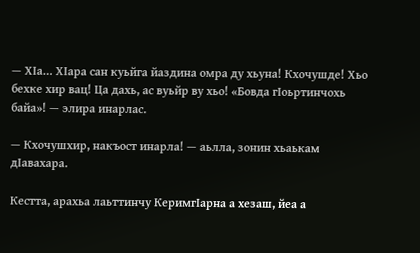— ХIа… ХIара сан куьйга йаздина омра ду хьуна! Кхочушде! Хьо бехке хир вац! Ца дахь, ас вуьйр ву хьо! «Бовда гIоьртинчохь байа»! — элира инарлас.

— Кхочушхир, накъост инарла! — аьлла, зонин хьаькам дIавахара.

Кестта, арахьа лаьттинчу КеримгIарна а хезаш, йеа а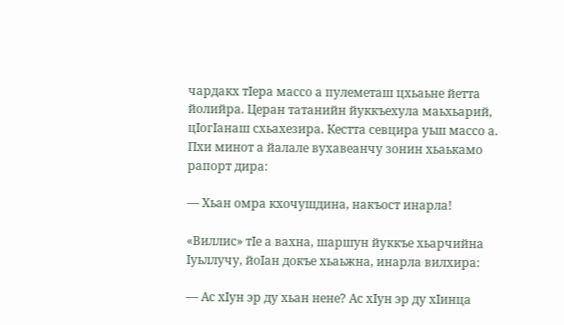чардакх тIера массо а пулеметаш цхьаьне йетта йолийра. Церан татанийн йуккъехула маьхьарий, цIогIанаш схьахезира. Кестта севцира уьш массо а. Пхи минот а йалале вухавеанчу зонин хьаькамо рапорт дира:

— Хьан омра кхочушдина, накъост инарла!

«Виллис» тIе а вахна, шаршун йуккъе хьарчийна Iуьллучу, йоIан докъе хьаьжна, инарла вилхира:

— Ас хIун эр ду хьан нене? Ас хIун эр ду хIинца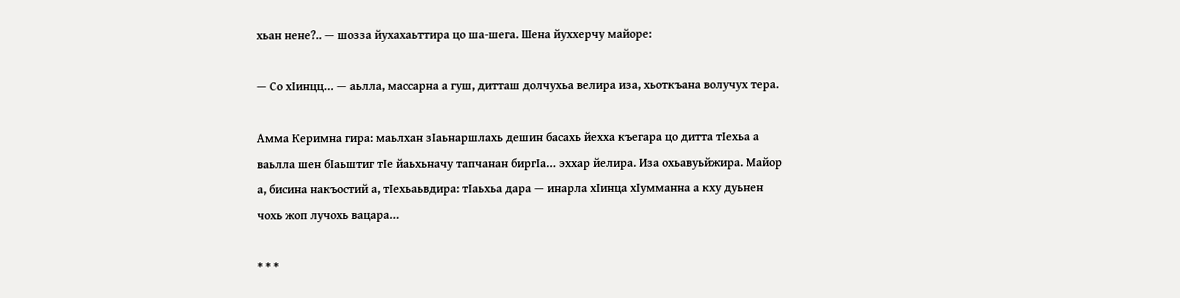хьан нене?.. — шозза йухахаьттира цо ша-шега. Шена йуххерчу майоре:

— Со хIинцц… — аьлла, массарна а гуш, дитташ долчухьа велира иза, хьоткъана волучух тера.

Амма Керимна гира: маьлхан зIаьнаршлахь дешин басахь йехха къегара цо дитта тIехьа а ваьлла шен бIаьштиг тIе йаьхьначу тапчанан биргIа… эххар йелира. Иза охьавуьйжира. Майор а, бисина накъостий а, тIехьаьвдира: тIаьхьа дара — инарла хIинца хIумманна а кху дуьнен чохь жоп лучохь вацара…

* * *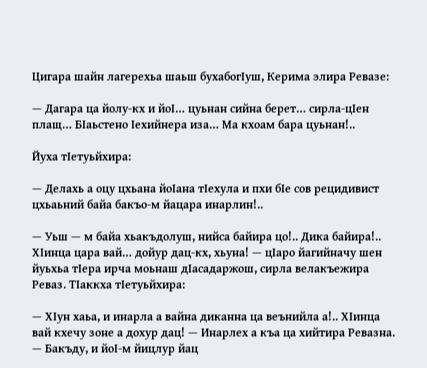Цигара шайн лагерехьа шаьш бухабогIуш, Керима элира Ревазе:

— Дагара ца йолу-кх и йоI… цуьнан сийна берет… сирла-цIен плащ… БIаьстено Iехийнера иза… Ма кхоам бара цуьнан!..

Йуха тIетуьйхира:

— Делахь а оцу цхьана йоIана тIехула и пхи бIе сов рецидивист цхьаьний байа бакъо-м йацара инарлин!..

— Уьш — м байа хьакъдолуш, нийса байира цо!.. Дика байира!.. ХIинца цара вай… дойур дац-кх, хьуна! — цIаро йагийначу шен йуьхьа тIера ирча моьнаш дIасадаржош, сирла велакъежира Реваз. ТIаккха тIетуьйхира:

— ХIун хаьа, и инарла а вайна диканна ца веънийла а!.. ХIинца вай кхечу зоне а дохур дац! — Инарлех а къа ца хийтира Ревазна. — Бакъду, и йоI-м йицлур йац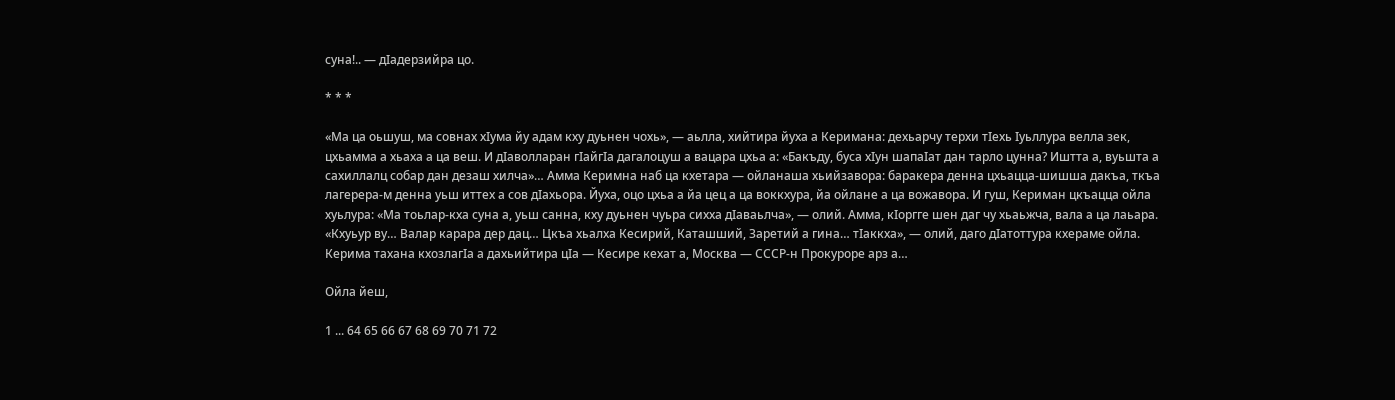суна!.. — дIадерзийра цо.

* * *

«Ма ца оьшуш, ма совнах хIума йу адам кху дуьнен чохь», — аьлла, хийтира йуха а Керимана: дехьарчу терхи тIехь Iуьллура велла зек, цхьамма а хьаха а ца веш. И дIаволларан гIайгIа дагалоцуш а вацара цхьа а: «Бакъду, буса хIун шапаIат дан тарло цунна? Иштта а, вуьшта а сахиллалц собар дан дезаш хилча»… Амма Керимна наб ца кхетара — ойланаша хьийзавора: баракера денна цхьацца-шишша дакъа, ткъа лагерера-м денна уьш иттех а сов дIахьора. Йуха, оцо цхьа а йа цец а ца воккхура, йа ойлане а ца вожавора. И гуш, Кериман цкъацца ойла хуьлура: «Ма тоьлар-кха суна а, уьш санна, кху дуьнен чуьра сихха дIаваьлча», — олий. Амма, кIоргге шен даг чу хьаьжча, вала а ца лаьара. «Кхуьур ву… Валар карара дер дац… Цкъа хьалха Кесирий, Каташший, Заретий а гина… тIаккха», — олий, даго дIатоттура кхераме ойла. Керима тахана кхозлагIа а дахьийтира цIа — Кесире кехат а, Москва — СССР-н Прокуроре арз а…

Ойла йеш,

1 ... 64 65 66 67 68 69 70 71 72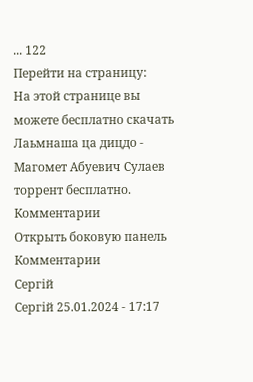... 122
Перейти на страницу:
На этой странице вы можете бесплатно скачать Лаьмнаша ца дицдо - Магомет Абуевич Сулаев торрент бесплатно.
Комментарии
Открыть боковую панель
Комментарии
Сергій
Сергій 25.01.2024 - 17:17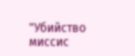"Убийство миссис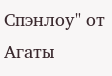Спэнлоу" от Агаты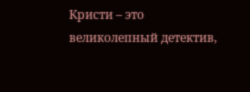Кристи – это великолепный детектив,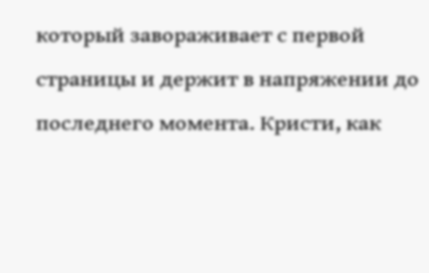который завораживает с первой страницы и держит в напряжении до последнего момента. Кристи, как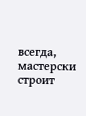всегда, мастерски строит